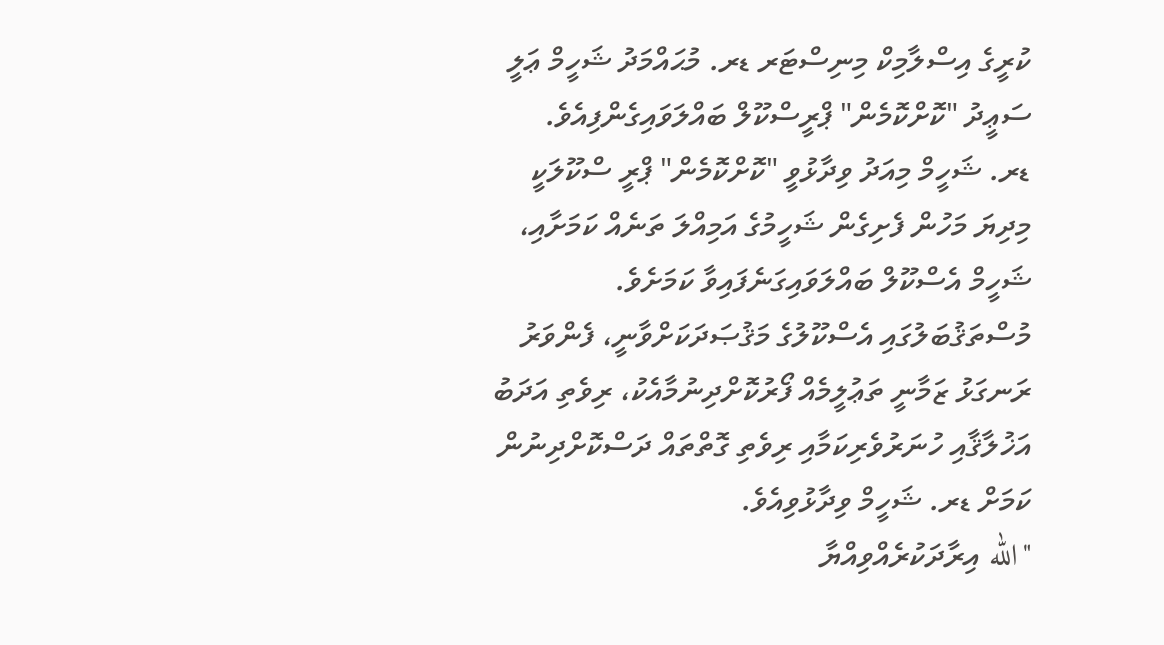ކުރީގެ އިސްލާމިކް މިނިސްޓަރ ޑރ. މުޙައްމަދު ޝަހީމް ޢަލީ ސަޢީދު "ކޮށްކޮމެން" ޕްރީސްކޫލް ބައްލަވައިގެންފިއެވެ.
ޑރ. ޝަހީމް މިއަދު ވިދާޅުވީ "ކޮށްކޮމެން" ޕްރީ ސްކޫލަކީ މިދިޔަ މަހުން ފެށިގެން ޝަހީމުގެ އަމިއްލަ ތަނެއް ކަމަށާއި، ޝަހީމް އެސްކޫލް ބައްލަވައިގަނެފައިވާ ކަމަށެވެ. މުސްތަޤުބަލުގައި އެސްކޫލުގެ މަޤުޞަދަކަށްވާނީ، ފެންވަރު ރަނގަޅު ޒަމާނީ ތަޢުލީމެއް ފޯރުކޮށްދިނުމާއެކު، ރިވެތި އަދަބު އަޚުލާޤާއި ހުނަރުވެރިކަމާއި ރިވެތި ގޮތްތައް ދަސްކޮށްދިނުން ކަމަށް ޑރ. ޝަހީމް ވިދާޅުވިއެވެ.
"الله އިރާދަކުރެއްވިއްޔާ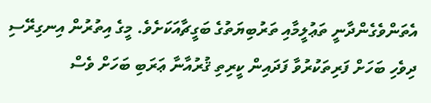އެތަންވެގެންދާނީ ތަޢުލީމާއި ތަރުބިޔަތުގެ ބަގީޗާއަކަށެވެ. މީގެ އިތުރުން އިނގިރޭސި ދިވެހި ބަހަށް ފަރިތަކުރުވާ ފަދައިން ކީރިތި ޤުރުއާނާ ޢަރަބި ބަހަށް ވެސް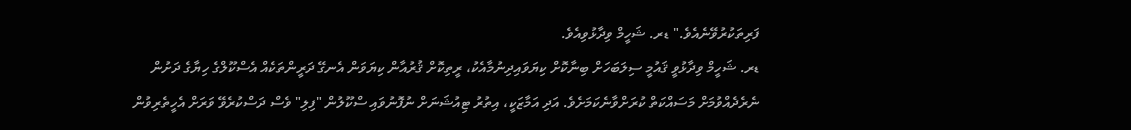ފަރިތަކުރުވޭނެއެވެ." ޑރ. ޝަހީމް ވިދާޅުވިއެވެ.
ޑރ. ޝަހީމް ވިދާޅުވީ ޤައުމީ ސިލަބަހަށް ބިނާކޮށް ކިޔަވައިދިނުމާއެކު، ރީތިކޮށް ޤުރުއާން ކިޔަވަން އެނގޭ ދަރީންތަކެއް އެސްކޫލްގެ ހިޔާގެ ދަށުން ނެރެދެއްވުމަށް މަސައްކަތް ކުރަށްވާނެކަމަށެވެ. އަދި އަމާޒަކީ، އިތުރު ޓިއުޝަނަށް ނުފޮނުވައި ސްކޫލުން "ފިލި" ވެސް ދަސްކުރެވޭ ވަރަށް އެހީތެރިވުން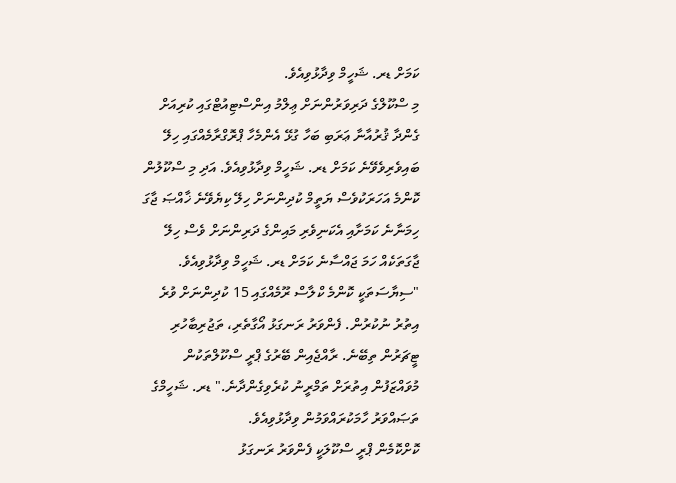ކަމަށް ޑރ. ޝަހީމް ވިދާޅުވިއެވެ.
މި ސްކޫލްގެ ދަރިވަރުންނަށް ޢިލްމު އިންސްޓިއުޓްގައި ކުރިއަށް ގެންދާ ޤުރުއާނާ ޢަރަބި ބަހާ ގުޅޭ އެންމެހާ ޕްރޮގްރާމެއްގައި ހިލޭ ބައިވެރިވެވޭނެ ކަމަށް ޑރ. ޝަހީމް ވިދާޅުވިއެވެ. އަދި މި ސްކޫލުން ކޮންމެ އަހަރަކުވެސް ޔަތީމް ކުދިންނަށް ހިލޭ ކިޔެވޭނެ ޚާއްޞަ ޖާގަ ހިމަނާނެ ކަމަށާއި އެކަނިވެރި މައިންގެ ދަރިންނަށް ވެސް ހިލޭ ޖާގަތަކެއް ހަމަ ޖައްސާނެ ކަމަށް ޑރ. ޝަހީމް ވިދާޅުވިއެވެ.
"ސިޔާސަތަކީ ކޮންމެ ކްލާސް ރޫމެއްގައި 15 ކުދިންނަށް ވުރެ އިތުރު ނުކުރުން. ފެންވަރު ރަނގަޅު އޯގާތެރި، ތަޖުރިބާހުރި ޓީޗަރުން ތިބޭނެ. ރާއްޖެއިން ބޭރުގެ ޕްރީ ސްކޫލްތަކުން މުވައްޒަފުން އިތުރަށް ތަމްރީނު ކުރެވިގެންދާނެ." ޑރ. ޝަހީމްގެ ތަޞައްވަރު ހާމަކުރައްވަމުން ވިދާޅުވިއެވެ.
ކޮށްކޮމެން ޕްރީ ސްކޫލަކީ ފެންވަރު ރަނގަޅު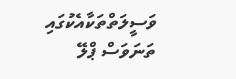ވަސީލަތްތަކާއެކުގައި ތަނަވަސް ޕްލޭ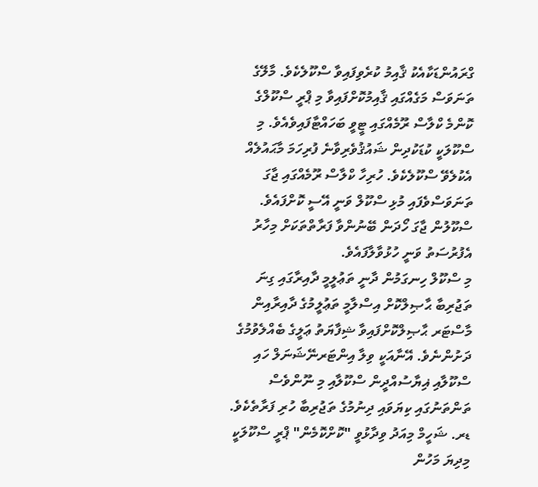ގްރައުންޑަކާއެކު ޤާއިމު ކުރެވިފައިވާ ސްކޫލެކެވެ. މާލޭގެ ތަނަވަސް މަގެއްގައި ޤާއިމުކޮށްފައިވާ މި ޕްރީ ސްކޫލްގެ ކޮންމެ ކްލާސް ރޫމެއްގައި ޓީވީ ބަހައްޓާފައިވެއެވެ. މި ސްކޫލަކީ ކުޑަކުދިން ޝައުޤުވެރިވާނެ ފުރިހަމަ މާޙައުލެއް އެކުލެވޭ ސްކޫލެކެވެ. ހުރިހާ ކްލާސް ރޫމެއްގައި ޖާގަ ތަނަވަސްވެފައި މުޅި ސްކޫލް ވަނީ އޭސީ ކޮށްފައެވެ. ސްކޫލުން ޖާގަ ހޯދަން ބޭނުންވާ ފަރާތްތަކަށް މިހާރު އެފުރުސަތު ވަނީ ހުޅުވާލާފައެވެ.
މި ސްކޫލް ހިނގަމުން ދާނީ ތަޢުލީމީ ދާއިރާގައި ގިނަ ތަޖުރިބާ ޙާޞިލްކޮށް އިސްލާމީ ތަޢުލީމުގެ ދާއިރާއިން މާސްޓަރ ޙާޞިލްކޮށްފައިވާ ޝިފާޔަތު ޢަލީގެ ބެއްލެވުމުގެ ދަށުންނެވެ. އޭނާއަކީ ވިލާ އިންޓަރނޭޝަނަލް ހައި ސްކޫލާއި ޣިޔާސުއްދީން ސްކޫލާއި މި ނޫންވެސް ތަންތަނުގައި ކިޔަވައި ދިނުމުގެ ތަޖުރިބާ ހުރި ފަރާތެކެވެ.
ޑރ. ޝަހީމް މިއަދު ވިދާޅުވީ "ކޮށްކޮމެން" ޕްރީ ސްކޫލަކީ މިދިޔަ މަހުން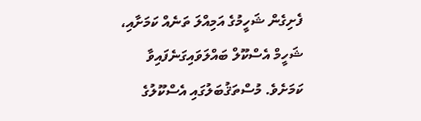ފެށިގެން ޝަހީމުގެ އަމިއްލަ ތަނެއް ކަމަށާއި، ޝަހީމް އެސްކޫލް ބައްލަވައިގަނެފައިވާ ކަމަށެވެ. މުސްތަޤުބަލުގައި އެސްކޫލުގެ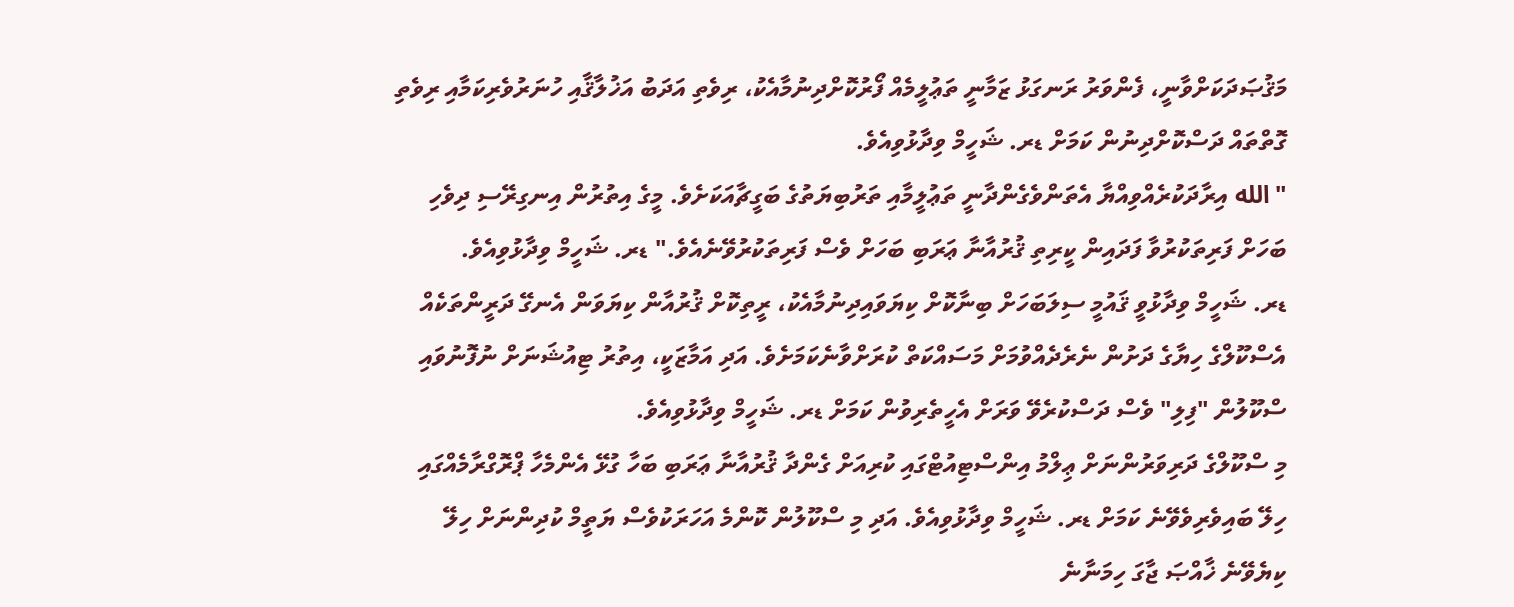މަޤުޞަދަކަށްވާނީ، ފެންވަރު ރަނގަޅު ޒަމާނީ ތަޢުލީމެއް ފޯރުކޮށްދިނުމާއެކު، ރިވެތި އަދަބު އަޚުލާޤާއި ހުނަރުވެރިކަމާއި ރިވެތި ގޮތްތައް ދަސްކޮށްދިނުން ކަމަށް ޑރ. ޝަހީމް ވިދާޅުވިއެވެ.
"الله އިރާދަކުރެއްވިއްޔާ އެތަންވެގެންދާނީ ތަޢުލީމާއި ތަރުބިޔަތުގެ ބަގީޗާއަކަށެވެ. މީގެ އިތުރުން އިނގިރޭސި ދިވެހި ބަހަށް ފަރިތަކުރުވާ ފަދައިން ކީރިތި ޤުރުއާނާ ޢަރަބި ބަހަށް ވެސް ފަރިތަކުރުވޭނެއެވެ." ޑރ. ޝަހީމް ވިދާޅުވިއެވެ.
ޑރ. ޝަހީމް ވިދާޅުވީ ޤައުމީ ސިލަބަހަށް ބިނާކޮށް ކިޔަވައިދިނުމާއެކު، ރީތިކޮށް ޤުރުއާން ކިޔަވަން އެނގޭ ދަރީންތަކެއް އެސްކޫލްގެ ހިޔާގެ ދަށުން ނެރެދެއްވުމަށް މަސައްކަތް ކުރަށްވާނެކަމަށެވެ. އަދި އަމާޒަކީ، އިތުރު ޓިއުޝަނަށް ނުފޮނުވައި ސްކޫލުން "ފިލި" ވެސް ދަސްކުރެވޭ ވަރަށް އެހީތެރިވުން ކަމަށް ޑރ. ޝަހީމް ވިދާޅުވިއެވެ.
މި ސްކޫލްގެ ދަރިވަރުންނަށް ޢިލްމު އިންސްޓިއުޓްގައި ކުރިއަށް ގެންދާ ޤުރުއާނާ ޢަރަބި ބަހާ ގުޅޭ އެންމެހާ ޕްރޮގްރާމެއްގައި ހިލޭ ބައިވެރިވެވޭނެ ކަމަށް ޑރ. ޝަހީމް ވިދާޅުވިއެވެ. އަދި މި ސްކޫލުން ކޮންމެ އަހަރަކުވެސް ޔަތީމް ކުދިންނަށް ހިލޭ ކިޔެވޭނެ ޚާއްޞަ ޖާގަ ހިމަނާނެ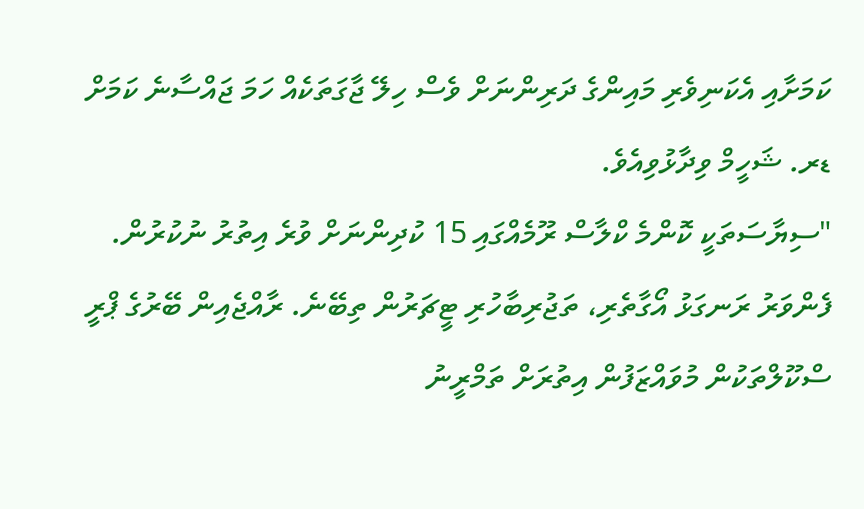ކަމަށާއި އެކަނިވެރި މައިންގެ ދަރިންނަށް ވެސް ހިލޭ ޖާގަތަކެއް ހަމަ ޖައްސާނެ ކަމަށް ޑރ. ޝަހީމް ވިދާޅުވިއެވެ.
"ސިޔާސަތަކީ ކޮންމެ ކްލާސް ރޫމެއްގައި 15 ކުދިންނަށް ވުރެ އިތުރު ނުކުރުން. ފެންވަރު ރަނގަޅު އޯގާތެރި، ތަޖުރިބާހުރި ޓީޗަރުން ތިބޭނެ. ރާއްޖެއިން ބޭރުގެ ޕްރީ ސްކޫލްތަކުން މުވައްޒަފުން އިތުރަށް ތަމްރީނު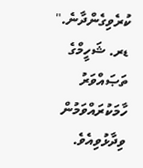ކުރެވިގެންދާނެ." ޑރ. ޝަހީމްގެ ތަޞައްވަރު ހާމަކުރައްވަމުން ވިދާޅުވިއެވެ.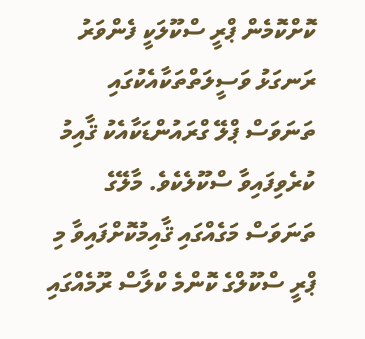ކޮށްކޮމެން ޕްރީ ސްކޫލަކީ ފެންވަރު ރަނގަޅު ވަސީލަތްތަކާއެކުގައި ތަނަވަސް ޕްލޭ ގްރައުންޑަކާއެކު ޤާއިމު ކުރެވިފައިވާ ސްކޫލެކެވެ. މާލޭގެ ތަނަވަސް މަގެއްގައި ޤާއިމުކޮށްފައިވާ މި ޕްރީ ސްކޫލްގެ ކޮންމެ ކްލާސް ރޫމެއްގައި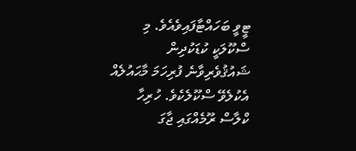ޓީވީ ބަހައްޓާފައިވެއެވެ. މި ސްކޫލަކީ ކުޑަކުދިން ޝައުޤުވެރިވާނެ ފުރިހަމަ މާޙައުލެއް އެކުލެވޭ ސްކޫލެކެވެ. ހުރިހާ ކްލާސް ރޫމެއްގައި ޖާގަ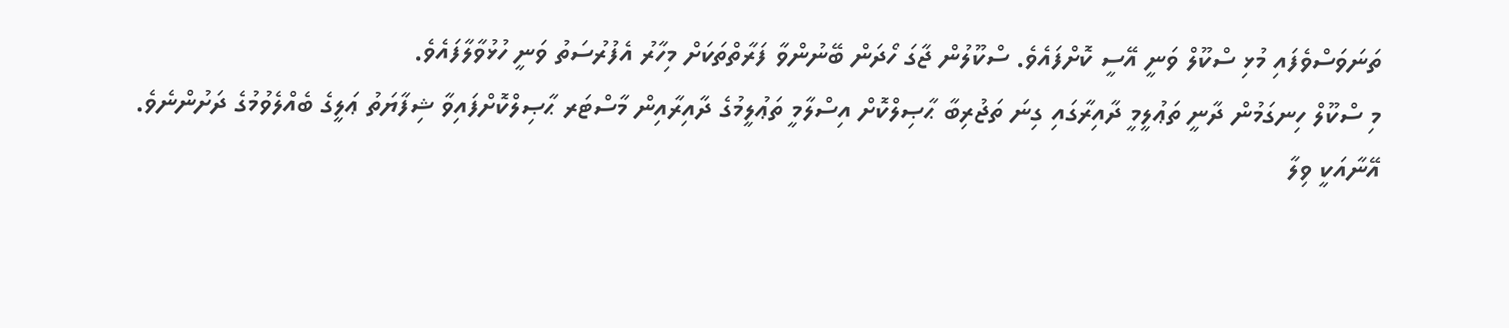ތަނަވަސްވެފައި މުޅި ސްކޫލް ވަނީ އޭސީ ކޮށްފައެވެ. ސްކޫލުން ޖާގަ ހޯދަން ބޭނުންވާ ފަރާތްތަކަށް މިހާރު އެފުރުސަތު ވަނީ ހުޅުވާލާފައެވެ.
މި ސްކޫލް ހިނގަމުން ދާނީ ތަޢުލީމީ ދާއިރާގައި ގިނަ ތަޖުރިބާ ޙާޞިލްކޮށް އިސްލާމީ ތަޢުލީމުގެ ދާއިރާއިން މާސްޓަރ ޙާޞިލްކޮށްފައިވާ ޝިފާޔަތު ޢަލީގެ ބެއްލެވުމުގެ ދަށުންނެވެ. އޭނާއަކީ ވިލާ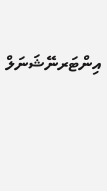އިންޓަރނޭޝަނަލް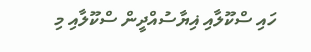ހައި ސްކޫލާއި ޣިޔާސުއްދީން ސްކޫލާއި މި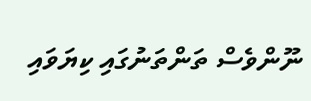ނޫންވެސް ތަންތަނުގައި ކިޔަވައި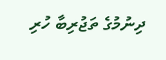ދިނުމުގެ ތަޖުރިބާ ހުރި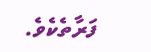ފަރާތެކެވެ.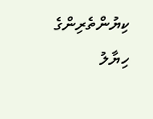ކިޔުންތެރިންގެ ހިޔާލު